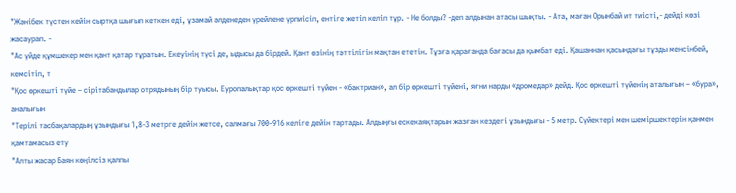"Жәнібек түстен кейін сыртқа шығып кеткен еді, ұзамай әлденеден үрейлене үрпиісіп, ентіге жетіп келіп тұр. - Не болды? -деп алдынан атасы шықты. - Ата, маған Орынбай ит тиісті,- дейді көзі жасаурап. -
"Ас үйде құмшекер мен қант қатар тұратын. Екеуінің түсі де, ыдысы да бірдей. Қант өзінің тәттілігін мақтан ететін. Тұзға қарағанда бағасы да қымбат еді. Қашаннан қасындағы тұзды менсінбей, кемсітіп, т
"Қос өркешті түйе – сірітабандылар отрядының бір туысы. Еуропалықтар қос өркешті түйен - «бактриан», ал бір өркешті түйені, яғни нарды «дромедар» дейд. Қос өркешті түйенің аталығын – «бура», аналығын
"Терілі тасбақалардың ұзындығы 1,8-3 метрге дейін жетсе, салмағы 700-916 келіге дейін тартады. Алдыңғы ескекаяқтарын жазған кездегі ұзындығы - 5 метр. Сүйектері мен шеміршектерін қанмен қамтамасыз ету
"Алты жасар Баян көңілсіз қалпы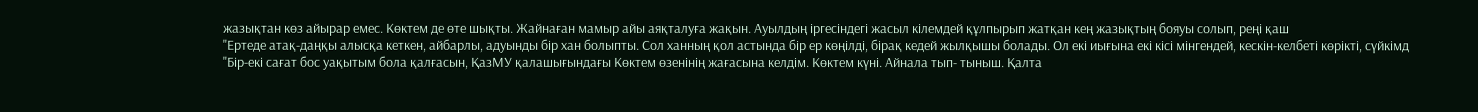жазықтан көз айырар емес. Көктем де өте шықты. Жайнаған мамыр айы аяқталуға жақын. Ауылдың іргесіндегі жасыл кілемдей құлпырып жатқан кең жазықтың бояуы солып, реңі қаш
"Ертеде атақ-даңқы алысқа кеткен, айбарлы, адуынды бір хан болыпты. Сол ханның қол астында бір ер көңілді, бірақ кедей жылқышы болады. Ол екі иығына екі кісі мінгендей, кескін-келбеті көрікті, сүйкімд
"Бір-екі сағат бос уақытым бола қалғасын, ҚазМУ қалашығындағы Көктем өзенінің жағасына келдім. Көктем күні. Айнала тып- тыныш. Қалта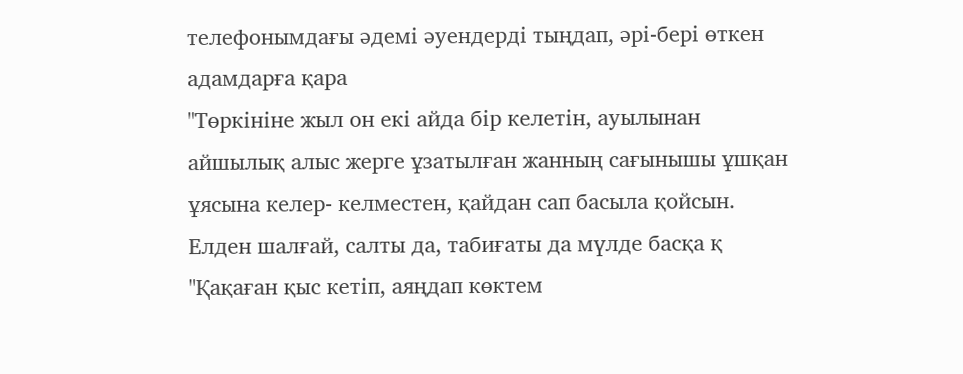телефонымдағы әдемі әуендерді тыңдап, әрі-бері өткен адамдарға қара
"Төркініне жыл он екі айда бір келетін, ауылынан айшылық алыс жерге ұзатылған жанның сағынышы ұшқан ұясына келер- келместен, қайдан сап басыла қойсын. Елден шалғай, салты да, табиғаты да мүлде басқа қ
"Қақаған қыс кетіп, аяңдап көктем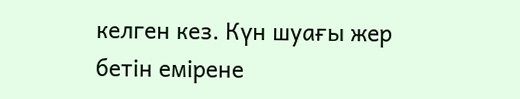келген кез. Күн шуағы жер бетін емірене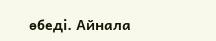өбеді. Айнала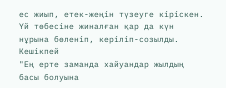ес жиып, етек-жеңін түзеуге кіріскен. Үй төбесіне жиналған қар да күн нұрына бөленіп, керіліп-созылды. Кешікпей
"Ең ерте заманда хайуандар жылдың басы болуына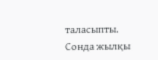таласыпты. Сонда жылқы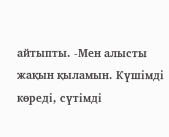айтыпты. -Мен алысты жақын қыламын. Күшімді көреді, сүтімді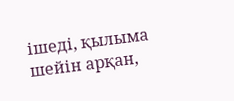ішеді, қылыма шейін арқан,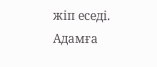жіп еседі. Адамға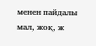менен пайдалы мал, жоқ, ж